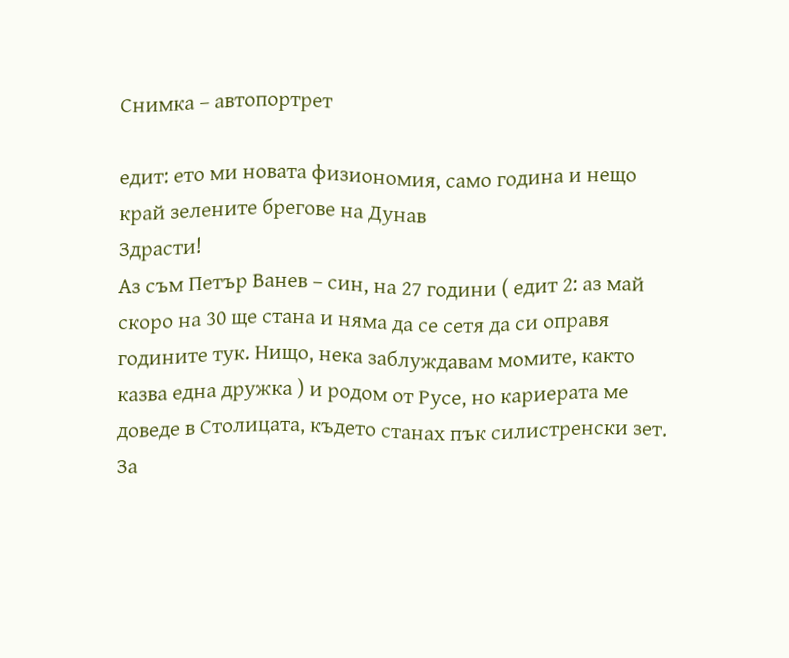Снимка – автопортрет

едит: ето ми новата физиономия, само година и нещо край зелените брегове на Дунав
Здрасти!
Аз съм Петър Ванев – син, на 27 години ( едит 2: аз май скоро на 30 ще стана и няма да се сетя да си оправя годините тук. Нищо, нека заблуждавам момите, както казва една дружка ) и родом от Русе, но кариерата ме доведе в Столицата, където станах пък силистренски зет. За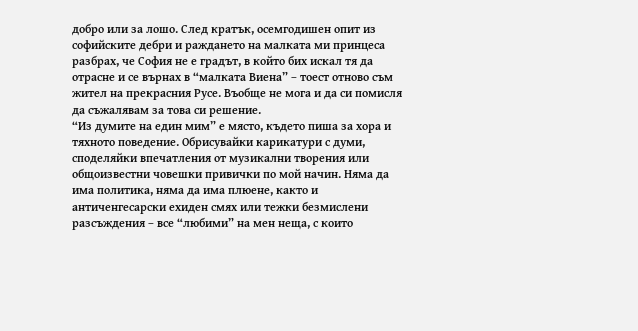добро или за лошо. След кратък, осемгодишен опит из софийските дебри и раждането на малката ми принцеса разбрах, че София не е градът, в който бих искал тя да отрасне и се върнах в “малката Виена” – тоест отново съм жител на прекрасния Русе. Въобще не мога и да си помисля да съжалявам за това си решение.
“Из думите на един мим” е място, където пиша за хора и тяхното поведение. Обрисувайки карикатури с думи, споделяйки впечатления от музикални творения или общоизвестни човешки привички по мой начин. Няма да има политика, няма да има плюене, както и античенгесарски ехиден смях или тежки безмислени разсъждения – все “любими” на мен неща, с които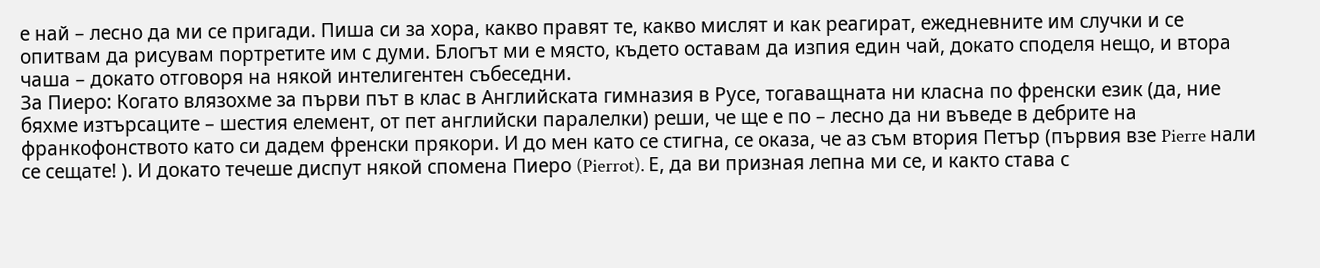е най – лесно да ми се пригади. Пиша си за хора, какво правят те, какво мислят и как реагират, ежедневните им случки и се опитвам да рисувам портретите им с думи. Блогът ми е място, където оставам да изпия един чай, докато споделя нещо, и втора чаша – докато отговоря на някой интелигентен събеседни.
За Пиеро: Когато влязохме за първи път в клас в Английската гимназия в Русе, тогаващната ни класна по френски език (да, ние бяхме изтърсаците – шестия елемент, от пет английски паралелки) реши, че ще е по – лесно да ни въведе в дебрите на франкофонството като си дадем френски прякори. И до мен като се стигна, се оказа, че аз съм втория Петър (първия взе Pierre нали се сещате! ). И докато течеше диспут някой спомена Пиеро (Pierrot). Е, да ви призная лепна ми се, и както става с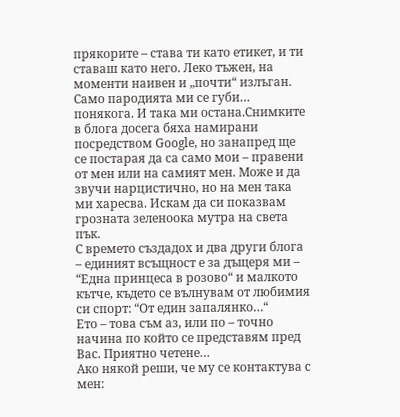прякорите – става ти като етикет, и ти ставаш като него. Леко тъжен, на моменти наивен и „почти“ излъган. Само пародията ми се губи… понякога. И така ми остана.Снимките в блога досега бяха намирани посредством Google, но занапред ще се постарая да са само мои – правени от мен или на самият мен. Може и да звучи нарцистично, но на мен така ми харесва. Искам да си показвам грозната зеленоока мутра на света пък.
С времето създадох и два други блога – единият всъщност е за дъщеря ми – “Една принцеса в розово“ и малкото кътче, където се вълнувам от любимия си спорт: “От един запалянко…“
Ето – това съм аз, или по – точно начина по който се представям пред Вас. Приятно четене…
Ако някой реши, че му се контактува с мен: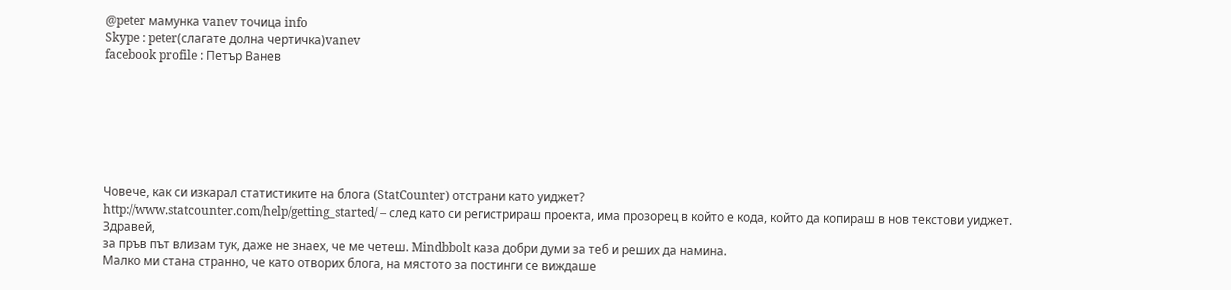@peter мамунка vanev точица info
Skype : peter(слагате долна чертичка)vanev
facebook profile : Петър Ванев







Човече, как си изкарал статистиките на блога (StatCounter) отстрани като уиджет?
http://www.statcounter.com/help/getting_started/ – след като си регистрираш проекта, има прозорец в който е кода, който да копираш в нов текстови уиджет.
Здравей,
за пръв път влизам тук, даже не знаех, че ме четеш. Mindbbolt каза добри думи за теб и реших да намина.
Малко ми стана странно, че като отворих блога, на мястото за постинги се виждаше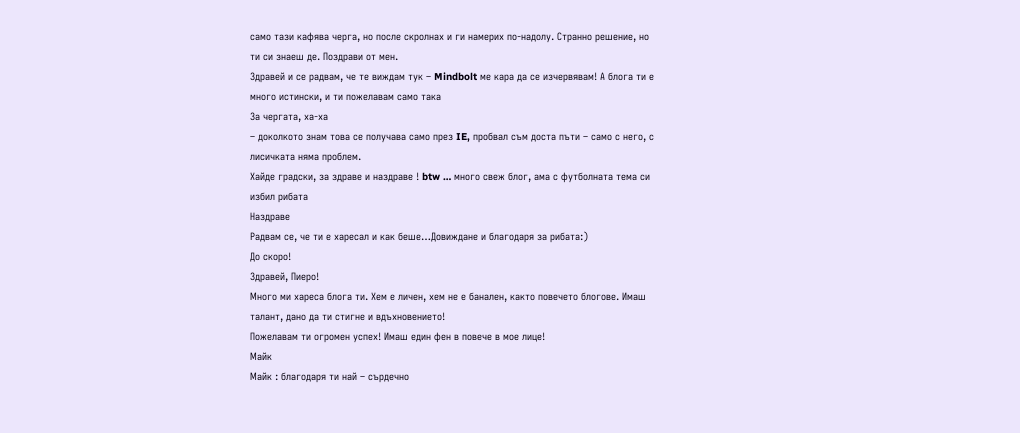само тази кафява черга, но после скролнах и ги намерих по-надолу. Странно решение, но ти си знаеш де. Поздрави от мен.
Здравей и се радвам, че те виждам тук – Mindbolt ме кара да се изчервявам! А блога ти е много истински, и ти пожелавам само така
За чергата, ха-ха
– доколкото знам това се получава само през IE, пробвал съм доста пъти – само с него, с лисичката няма проблем.
Хайде градски, за здраве и наздраве ! btw … много свеж блог, ама с футболната тема си избил рибата
Наздраве
Радвам се, че ти е харесал и как беше…Довиждане и благодаря за рибата:)
До скоро!
Здравей, Пиеро!
Много ми хареса блога ти. Хем е личен, хем не е банален, както повечето блогове. Имаш талант, дано да ти стигне и вдъхновението!
Пожелавам ти огромен успех! Имаш един фен в повече в мое лице!
Майк
Майк : благодаря ти най – сърдечно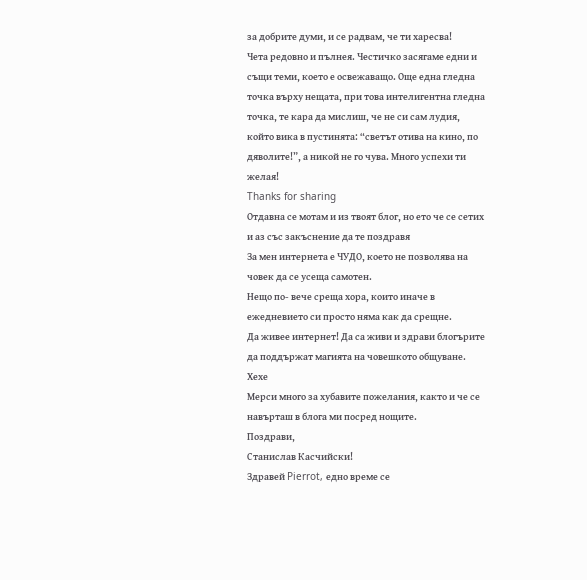за добрите думи, и се радвам, че ти харесва!
Чета редовно и пълнея. Честичко засягаме едни и същи теми, което е освежаващо. Още една гледна точка върху нещата, при това интелигентна гледна точка, те кара да мислиш, че не си сам лудия, който вика в пустинята: “светът отива на кино, по дяволите!”, а никой не го чува. Много успехи ти желая!
Thanks for sharing
Отдавна се мотам и из твоят блог, но ето че се сетих и аз със закъснение да те поздравя
За мен интернета е ЧУДО, което не позволява на човек да се усеща самотен.
Нещо по- вече среща хора, които иначе в ежедневието си просто няма как да срещне.
Да живее интернет! Да са живи и здрави блогърите да поддържат магията на човешкото общуване.
Хехе
Мерси много за хубавите пожелания, както и че се навърташ в блога ми посред нощите.
Поздрави,
Станислав Касчийски!
Здравей Pierrot, едно време се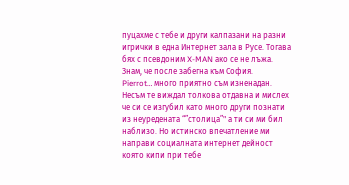пуцахме с тебе и други калпазани на разни игрички в една Интернет зала в Русе. Тогава бях с псевдоним X-MAN ако се не лъжа.
Знам, че после забегна към София.
Pierrot… много приятно съм изненадан. Несъм те виждал толкова отдавна и мислех че си се изгубил като много други познати из неуредената “”столица”" а ти си ми бил наблизо. Но истинско впечатление ми направи социалната интернет дейност която кипи при тебе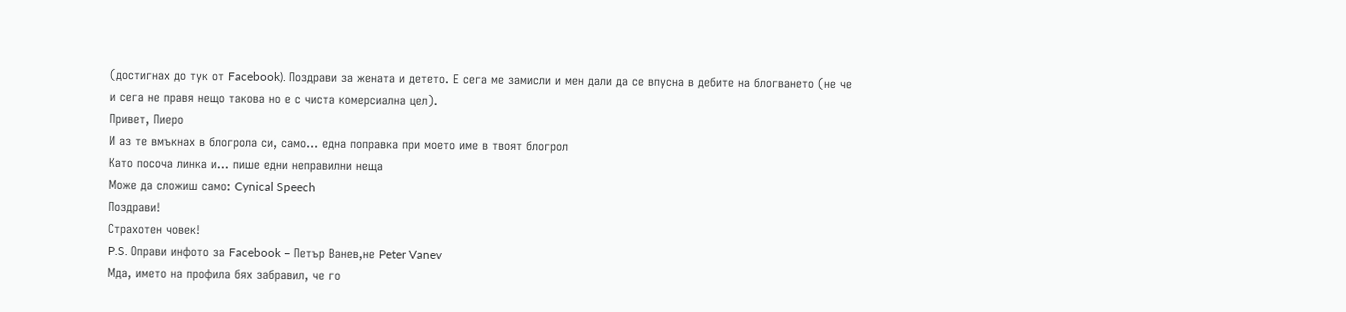(достигнах до тук от Facebook). Поздрави за жената и детето. Е сега ме замисли и мен дали да се впусна в дебите на блогването (не че и сега не правя нещо такова но е с чиста комерсиална цел).
Привет, Пиеро
И аз те вмъкнах в блогрола си, само… една поправка при моето име в твоят блогрол
Като посоча линка и… пише едни неправилни неща
Може да сложиш само: Cynical Speech
Поздрави!
Страхотен човек!
P.S. Оправи инфото за Facebook – Петър Ванев,не Peter Vanev
Мда, името на профила бях забравил, че го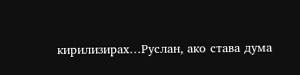кирилизирах…Руслан, ако става дума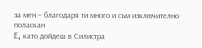за мен – благодаря ти много и съм изключително поласкан
E, като дойдеш в Силистра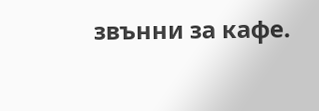звънни за кафе.